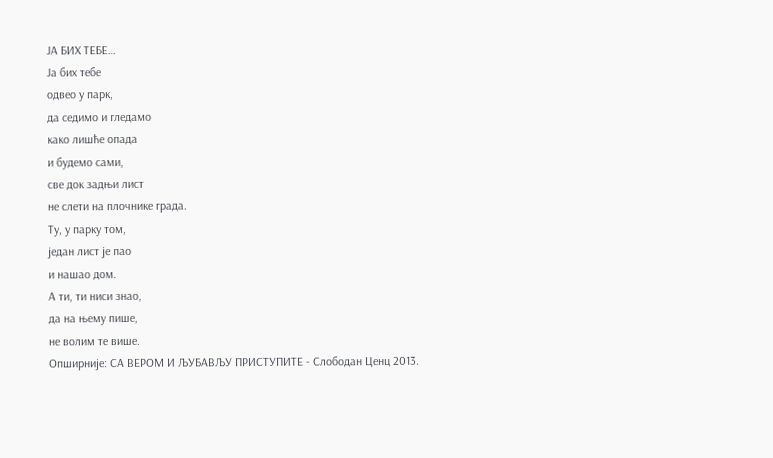ЈА БИХ ТЕБЕ…
Ја бих тебе
одвео у парк,
да седимо и гледамо
како лишће опада
и будемо сами,
све док задњи лист
не слети на плочнике града.
Ту, у парку том,
један лист је пао
и нашао дом.
А ти, ти ниси знао,
да на њему пише,
не волим те више.
Опширније: СА ВЕРОМ И ЉУБАВЉУ ПРИСТУПИТЕ - Слободан Ценц 2013.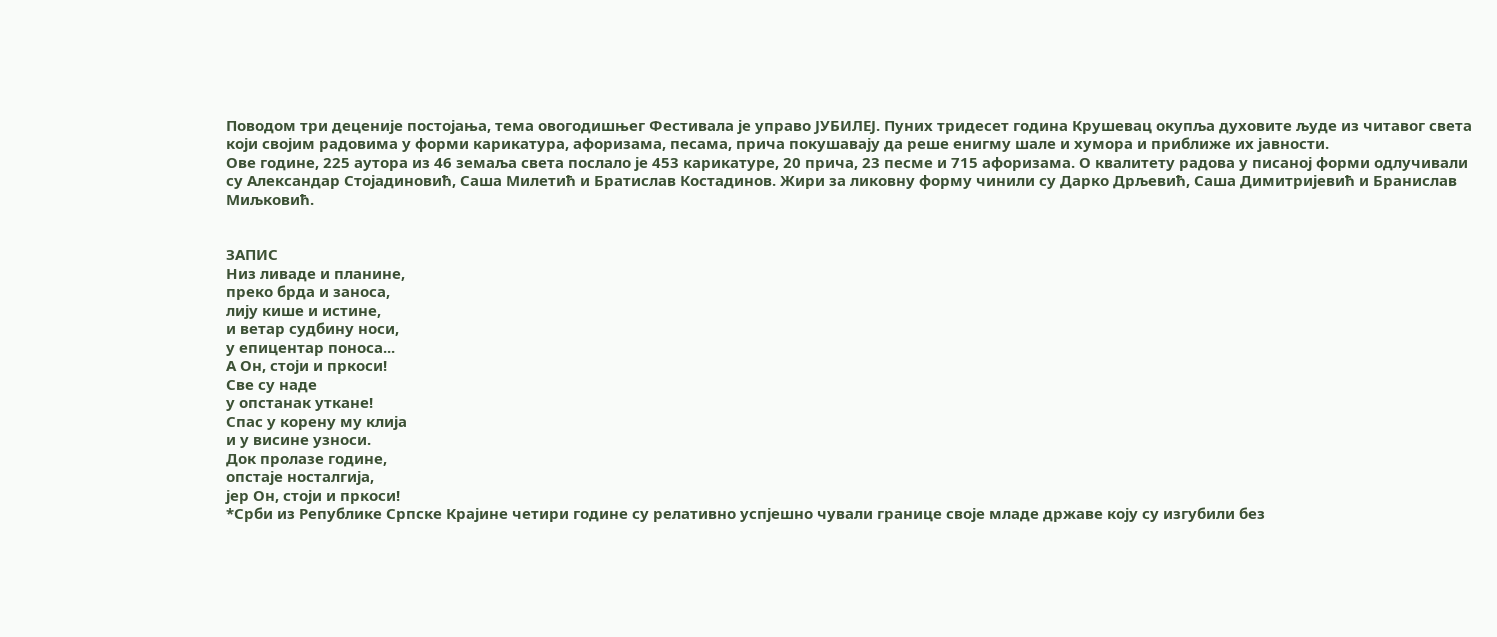Поводом три деценије постојања, тема овогодишњег Фестивала је управо ЈУБИЛЕЈ. Пуних тридесет година Крушевац окупља духовите људе из читавог света који својим радовима у форми карикатура, афоризама, песама, прича покушавају да реше енигму шале и хумора и приближе их јавности.
Ове године, 225 аутора из 46 земаља света послало је 453 карикатуре, 20 прича, 23 песме и 715 афоризама. О квалитету радова у писаној форми одлучивали су Александар Стојадиновић, Саша Милетић и Братислав Костадинов. Жири за ликовну форму чинили су Дарко Дрљевић, Саша Димитријевић и Бранислав Миљковић.


ЗАПИС
Низ ливаде и планине,
преко брда и заноса,
лију кише и истине,
и ветар судбину носи,
у епицентар поноса...
А Он, стоји и пркоси!
Све су наде
у опстанак уткане!
Спас у корену му клија
и у висине узноси.
Док пролазе године,
опстаје носталгија,
јер Он, стоји и пркоси!
*Срби из Републике Српске Крајине четири године су релативно успјешно чували границе своје младе државе коју су изгубили без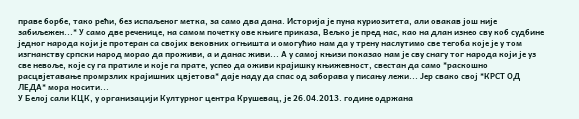праве борбе, тако рећи, без испаљеног метка, за само два дана. Историја је пуна куриозитета, али овакав још није забиљежен...* У само две реченице, на самом почетку ове књиге приказа, Вељко је пред нас, као на длан изнео сву коб судбине једног народа који је протеран са својих вековних огњишта и омогућио нам да у трену наслутимо све тегоба које је у том изгнанству српски народ морао да проживи, а и данас живи... А у самој књизи показао нам је сву снагу тог народа који је уз све невоље, које су га пратиле и које га прате, успео да оживи крајишку књижевност, свестан да само *раскошно расцвјетавање промрзлих крајишних цвјетова* даје наду да спас од заборава у писању лежи... Јер свако свој *КРСТ ОД ЛЕДА* мора носити...
У Белој сали КЦК, у организацији Културног центра Крушевац, је 26.04.2013. године одржана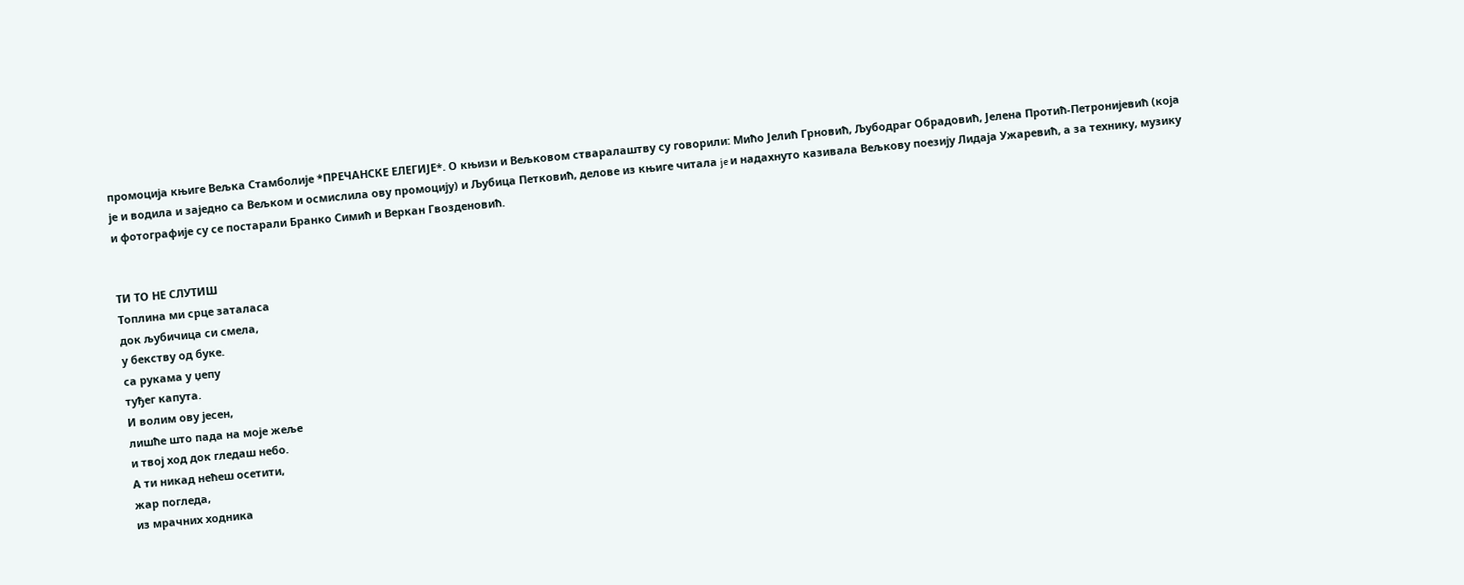промоција књиге Вељка Стамболије *ПРЕЧАНСКЕ ЕЛЕГИЈЕ*. О књизи и Вељковом стваралаштву су говорили: Мићо Јелић Грновић, Љубодраг Обрадовић, Јелена Протић-Петронијевић (која је и водила и заједно са Вељком и осмислила ову промоцију) и Љубица Петковић, делове из књиге читала je и надахнуто казивала Вељкову поезију Лидаја Ужаревић, а за технику, музику и фотографије су се постарали Бранко Симић и Веркан Гвозденовић.


TИ ТО НЕ СЛУТИШ
Топлина ми срце заталаса
док љубичица си смела,
у бекству од буке.
са рукама у џепу
туђег капута.
И волим ову јесен,
лишће што пада на моје жеље
и твој ход док гледаш небо.
А ти никад нећеш осетити,
жар погледа,
из мрачних ходника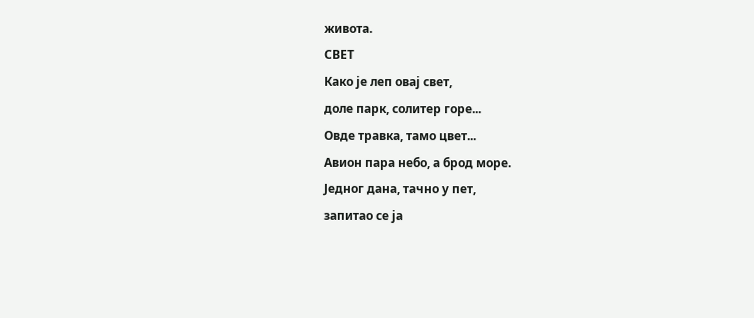живота.
СВЕТ
Како је леп овај свет,
доле парк, солитер горе...
Овде травка, тамо цвет...
Авион пара небо, а брод море.
Једног дана, тачно у пет,
запитао се ја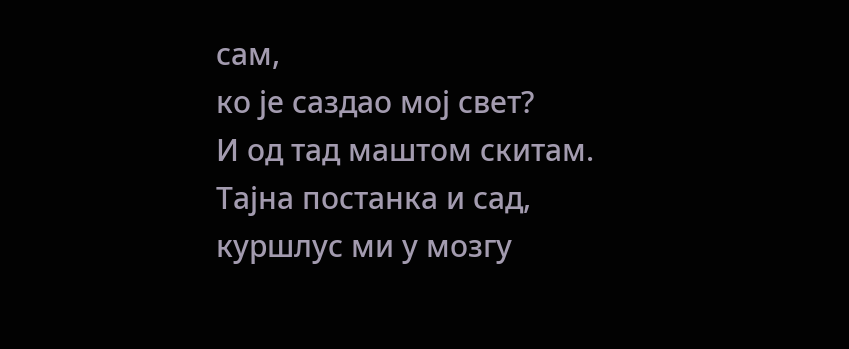сам,
ко је саздао мој свет?
И од тад маштом скитам.
Тајна постанка и сад,
куршлус ми у мозгу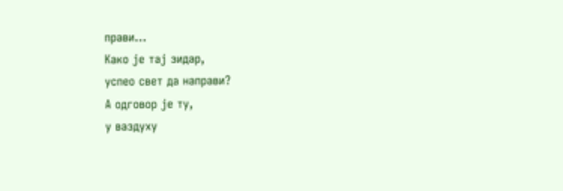прави...
Како је тај зидар,
успео свет да направи?
А одговор је ту,
у ваздуху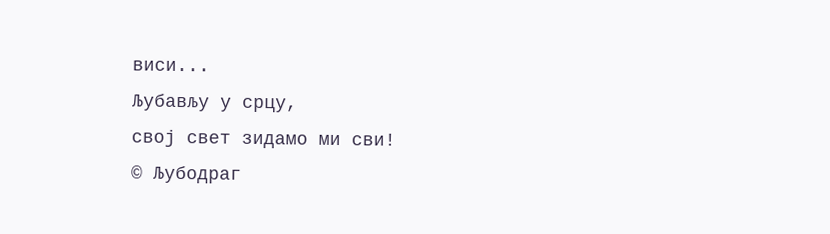виси...
Љубављу у срцу,
свој свет зидамо ми сви!
© Љубодраг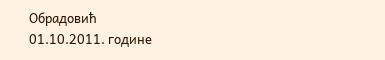Обрадовић
01.10.2011. године